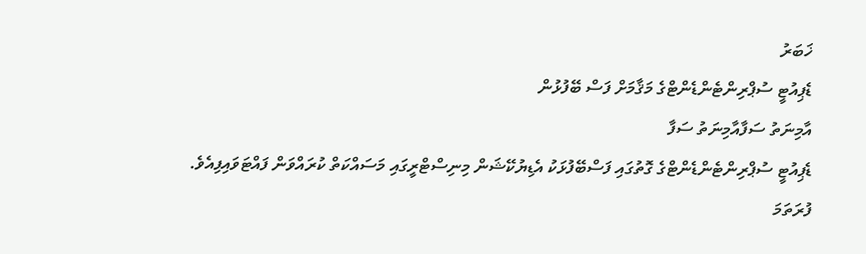ޚަބަރު
ޑެޕިއުޓީ ސުޕްރިންޓެންޑެންޓްގެ މަޤާމަށް ފަސް ބޭފުޅުން
އާމިނަތު ސަފާއާމިނަތު ސަފާ
ޑެޕިއުޓީ ސުޕްރިންޓެންޑެންޓްގެ ގޮތުގައި ފަސްބޭފުޅަކު އެޑިޔުކޭޝަން މިނިސްޓްރީގައި މަސައްކަތް ކުރައްވަން ފައްޓަވައިފިއެވެ. ފުރަތަމަ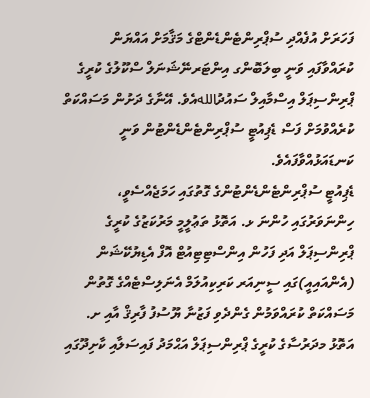ފަހަރަށް އުފެއްދި ސުޕްރިންޓެންޑެންޓްގެ މަޤާމަށް އައްޔަން ކުރައްވާފައި ވަނީ ބިލަބޮންގ އިންޓަރނޭޝަނަލް ސްކޫލުގެ ކުރީގެ ޕްރިންސިޕަލް އިސްމާއިލް ސައުދުاللهއެވެ. އޭނާގެ ދަށުން މަސައްކަތް ކުރެއްވުމަށް ފަސް ޑެޕިއުޓީ ސުޕްރިންޓެންޑެންޓުން ވަނީ ކަނޑައަޅުއްވާފައެވެ.
ޑެޕިއުޓީ ސުޕްރިންޓެންޑެންޓުންގެ ގޮތުގައި ހަމަޖެއްސެވީ، ހިންނަވަރުގައި ހުންނަ ޅ. އަތޮޅު ތަޢުލީމީ މަރުކަޒުގެ ކުރީގެ ޕްރިންސިޕަލް އަދި ފަހުން އިންސްޓިޓިއުޓް އޮފް އެޑިޔުކޭޝަން (އެންއައިއީ)ގައި ސީނިއަރ ކަރިކިއުލަމް އެނަލިސްޓެއްގެ ގޮތުން މަސައްކަތް ކުރައްވަމުން ގެންދެވި ފަޒުނާ ޔޫސުފު ފާރިޤް އާއި ށ. އަތޮޅު މދަރުސާގެ ކުރީގެ ޕްރިންސިޕަލް އަޙްމަދު ފައިސަލާއި ކާށިދޫގައި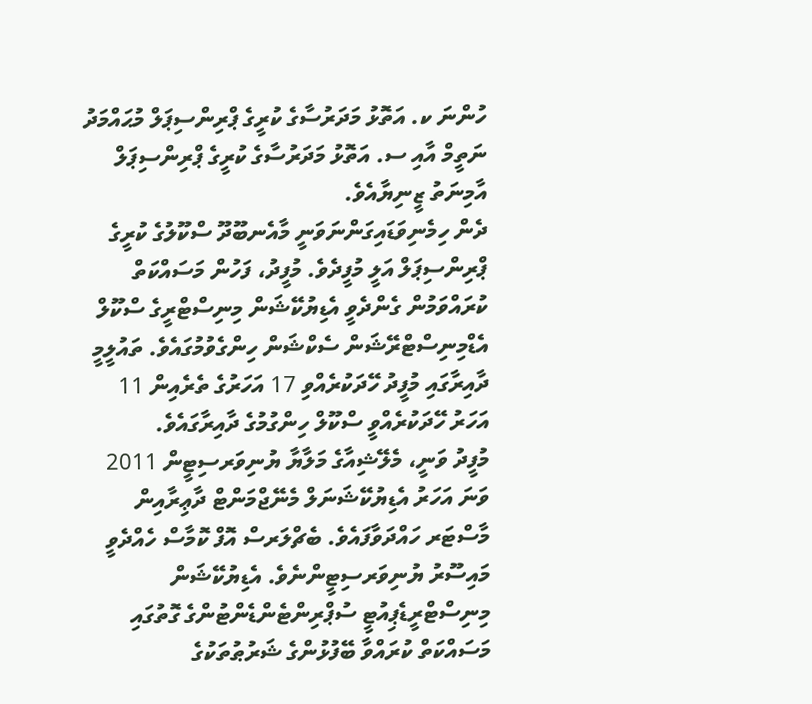ހުންނަ ކ. އަތޮޅު މަދަރުސާގެ ކުރީގެ ޕްރިންސިޕަލް މުޙައްމަދު ނަތީމް އާއި ސ. އަތޮޅު މަދަރުސާގެ ކުރީގެ ޕްރިންސިޕަލް އާމިނަތު ޒީނިޔާއެވެ.
ދެން ހިމެނިވަޑައިގަންނަވަނީ މާއެނބޫދޫ ސްކޫލުގެ ކުރީގެ ޕްރިންސިޕަލް އަލީ މުފީދެވެ. މުފީދު، ފަހުން މަސައްކަތް ކުރައްވަމުން ގެންދެވީ އެޑިޔުކޭޝަން މިނިސްޓްރީގެ ސްކޫލް އެޑްމިނިސްޓްރޭޝަން ސެކްޝަން ހިންގެވުމުގައެވެ. ތައުލީމީ ދާއިރާގައި މުފީދު ހޭދަކުރެއްވި 17 އަހަރުގެ ތެރެއިން 11 އަހަރު ހޭދަކުރެއްވީ ސްކޫލް ހިންގުމުގެ ދާއިރާގައެވެ.
މުފީދު ވަނީ، މެލޭޝިއާގެ މަލާޔާ ޔުނިވަރސިޓީން 2011 ވަނަ އަހަރު އެޑިޔުކޭޝަނަލް މެނޭޖްމަންޓް ދާޢިރާއިން މާސްޓަރ ހައްދަވާފައެވެ. ބެޗްލަރސް އޮފް ކޮމާސް ހެއްދެވީ މައިސޫރު ޔުނިވަރސިޓީންނެވެ. އެޑިޔުކޭޝަން މިނިސްޓްރީޑެޕިއުޓީ ސުޕްރިންޓެންޑެންޓުންގެ ގޮތުގައި މަސައްކަތް ކުރައްވާ ބޭފުޅުންގެ ޝަރުޠުތަކުގެ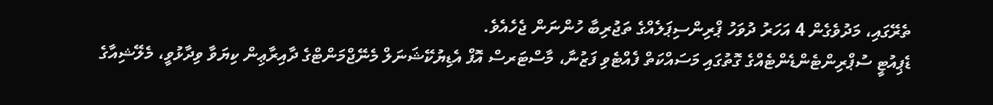ތެރޭގައި، މަދުވެގެން 4 އަހަރު ދުވަހު ޕްރިންސިޕަލެއްގެ ތަޖުރިބާ ހުންނަން ޖެހެއެވެ.
ޑެޕިއުޓީ ސުޕްރިންޓެންޑެންޓެއްގެ ގޮތުގައި މަސައްކަތް ފެއްޓެވި ފަޒުނާ، މާސްޓަރސް އޮފް އެޑިޔުކޭޝަނަލް މެނޭޖްމަންޓްގެ ދާއިރާޢިން ކިޔަވާ ވިދާޅުވީ، މެލޭޝިއާގެ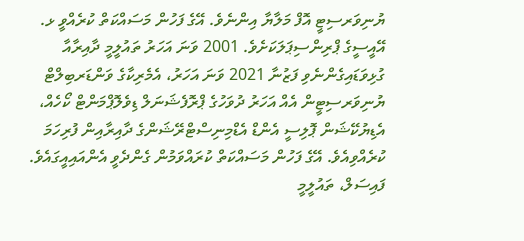ޔުނިވަރސިޓީ އޮފް މަލާޔާ އިންނެވެ. އޭގެ ފަހުން މަސައްކަތް ކުރެއްވީ ޅ. އޭއީސީގެ ޕްރިންސިޕަލަކަށެވެ. 2001 ވަނަ އަހަރު ތައުލީމީ ދާއިރާއާ ގުޅިވަޑައިގެންނެވި ފަޒުނާ 2021 ވަނަ އަހަރު، އެމެރިކާގެ ވަންޑަރބިލްޓް ޔުނިވަރސިޓީން އެއް އަހަރު ދުވަހުގެ ޕްރޮފެޝަނަލް ޑިވެލޮޕްމަންޓް ކޯހެއް، އެޑިޔުކޭޝަން ޕޮލިސީ އެންޑް އެޑްމިނިސްޓްރޭޝަންގެ ދާއިރާއިން ފުރިހަމަ ކުރެއްވިއެވެ. އޭގެ ފަހުން މަސައްކަތް ކުރައްވަމުން ގެންދެވީ އެންއައިއީގައެވެ.
ފައިސަލް، ތައުލީމީ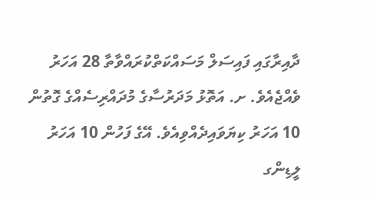ދާއިރާގައި ފައިސަލް މަސައްކަތްކުރައްވާތާ 28 އަހަރު ވެއްޖެއެވެ. ށ. އަތޮޅު މަދަރުސާގެ މުދައްރިސެއްގެ ގޮތުން 10 އަހަރު ކިޔަވައިދެއްވިއެވެ. އޭގެ ފަހުން 10 އަހަރު ލީޑިންގ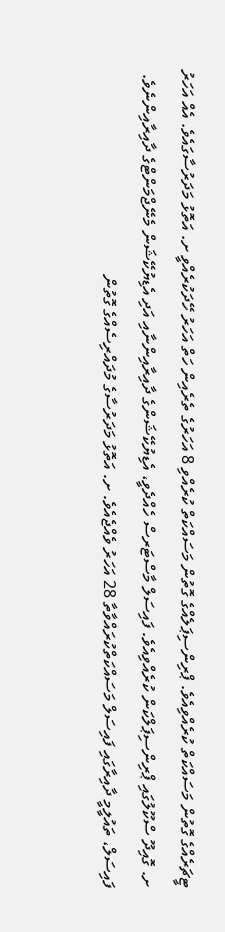ޓީޗަރެއްގެ ގޮތުން މަސައްކަތް ކުރެއްވިއެވެ. ޕްރިންސިޕަލެއްގެ ގޮތުން މަސައްކަތް ކުރެއްވި 8 އަހަރުގެ ތެރެއިން ހަތް އަހަރު ހޭދަކުރެއްވީ ށ. އަތޮޅު މަދަރުސާގައެވެ. އެއް އަހަރު ށ. ގޮއިދޫ ސްކޫލުގައި ޕްރިންސިޕަލްކަން ކުރެއްވިއެވެ. ފައިސަލް މާސްޓަރސް ހެއްދެވީ، އެޑިޔުކޭޝަންގެ ދާއިރާއިންނާއި އަދި އެޑިޔުކޭޝަން މެނޭޖްމަންޓްގެ ދާއިރާއިންނެވެ.
ފައިސަލް، ތައުލީމީ ދާއިރާގައި ފައިސަލް މަސައްކަތްކުރައްވާތާ 28 އަހަރު ވެއްޖެއެވެ. ށ. އަތޮޅު މަދަރުސާގެ މުދައްރިސެއްގެ ގޮތުން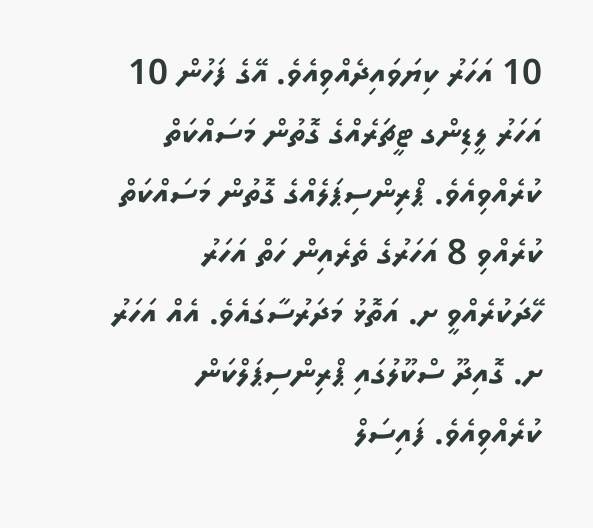10 އަހަރު ކިޔަވައިދެއްވިއެވެ. އޭގެ ފަހުން 10 އަހަރު ލީޑިންގ ޓީޗަރެއްގެ ގޮތުން މަސައްކަތް ކުރެއްވިއެވެ. ޕްރިންސިޕަލެއްގެ ގޮތުން މަސައްކަތް ކުރެއްވި 8 އަހަރުގެ ތެރެއިން ހަތް އަހަރު ހޭދަކުރެއްވީ ށ. އަތޮޅު މަދަރުސާގައެވެ. އެއް އަހަރު ށ. ގޮއިދޫ ސްކޫލުގައި ޕްރިންސިޕަލްކަން ކުރެއްވިއެވެ. ފައިސަލް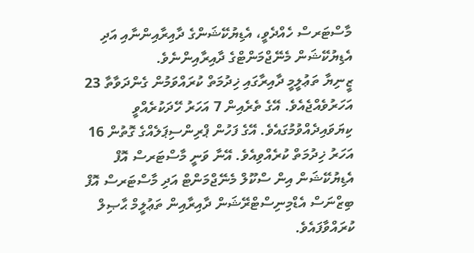މާސްޓަރސް ހެއްދެވީ، އެޑިޔުކޭޝަންގެ ދާއިރާއިންނާއި އަދި އެޑިޔުކޭޝަން މެނޭޖްމަންޓްގެ ދާއިރާއިންނެވެ.
ޒީނިޔާ ތަޢުލީމީ ދާއިރާގައި ޚިދުމަތް ކުރައްވަމުން ގެންދަވާތާ 23 އަހަރުވެއްޖެއެވެ. އޭގެ ތެރެއިން 7 އަހަރު ހޭދަކުރެއްވީ ކިޔަވައިދެއްވުމުގައެވެ. އޭގެ ފަހުން ޕްރިންސިޕަލެއްގެ ގޮތުން 16 އަހަރު ޚިދުމަތް ކުރެއްވިއެވެ. އޭނާ ވަނީ މާސްޓަރސް އޮފް އެޑިޔުކޭޝަން އިން ސްކޫލް މެނޭޖްމަންޓް އަދި މާސްޓަރސް އޮފް ބިޒްނަސް އެޑްމިނިސްޓްރޭޝަން ދާއިރާއިން ތަޢުލީމް ޙާޞިލް ކުރައްވާފައެވެ.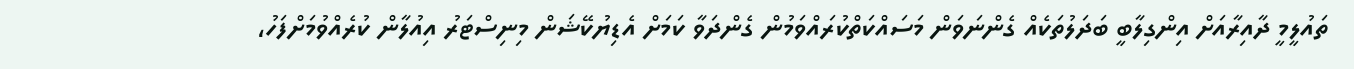ތައުލީމީ ދާއިރާއަށް އިންގިލާބީ ބަދަލުތަކެއް ގެންނަވަން މަސައްކަތްކުރައްވަމުން ގެންދަވާ ކަމަށް އެޑިޔުކޭޝަން މިނިސްޓަރު އިއުލާން ކުރެއްވުމަށްފަހު،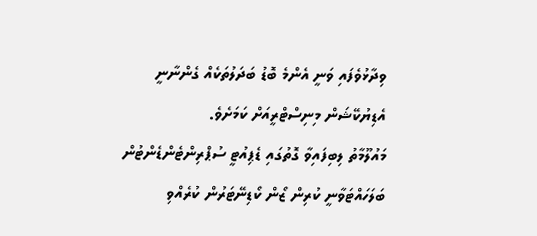ވިދާޅުވެފައި ވަނީ އެންމެ ބޮޑު ބަދަލުތަކެއް ގެންނާނީ އެޑިޔުކޭޝަން މިނިސްޓްރީއަށް ކަމަށެވެ.
މައުލޫމާތު ލިބިފައިވާ ގޮތުގައި ޑެޕިއުޓީ ސުޕްރިންޓެންޑެންޓުން ބަލަހައްޓަވާނީ ކުރިން ޒޯން ކޯޑިނޭޓަރުން ކުރެއްވި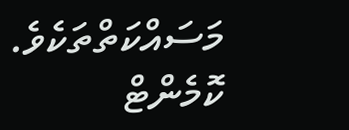މަސައްކަތްތަކެވެ.
ކޮމެންޓް